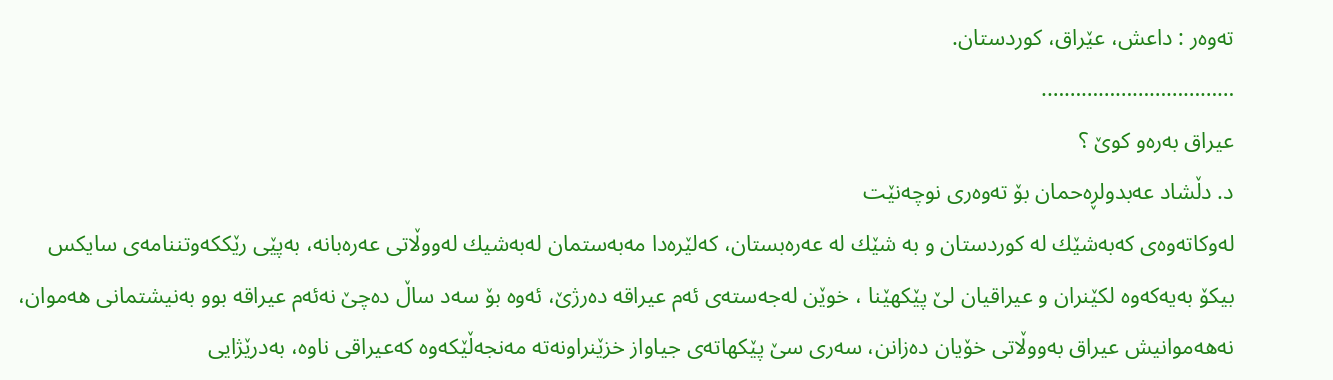تەوەر : داعش، عێراق، کوردستان.
…………………………….
عیراق بەرەو كوێ ؟
د. دڵشاد عەبدولڕەحمان بۆ تەوەری نوچەنێت
لەوكاتەوەی كەبەشێك له كوردستان و به شێك له عەرەبستان، كەلێرەدا مەبەستمان لەبەشیك لەووڵاتی عەرەبانە، بەپێی رێكکەوتننامەی سایكس بیكۆ بەیەكەوه لكێنران و عیراقیان لێ پێكهێنا ، خوێن لەجەستەی ئەم عیراقه دەرژێ، ئەوه بۆ سەد ساڵ دەچێ نەئەم عیراقه بوو بەنیشتمانی هەموان، نەهەموانیش عیراق بەووڵاتی خۆیان دەزانن، سەری سێ پێكهاتەی جیاواز خزێنراونەته مەنجەڵێكەوه كەعیراقی ناوه، بەدرێژایی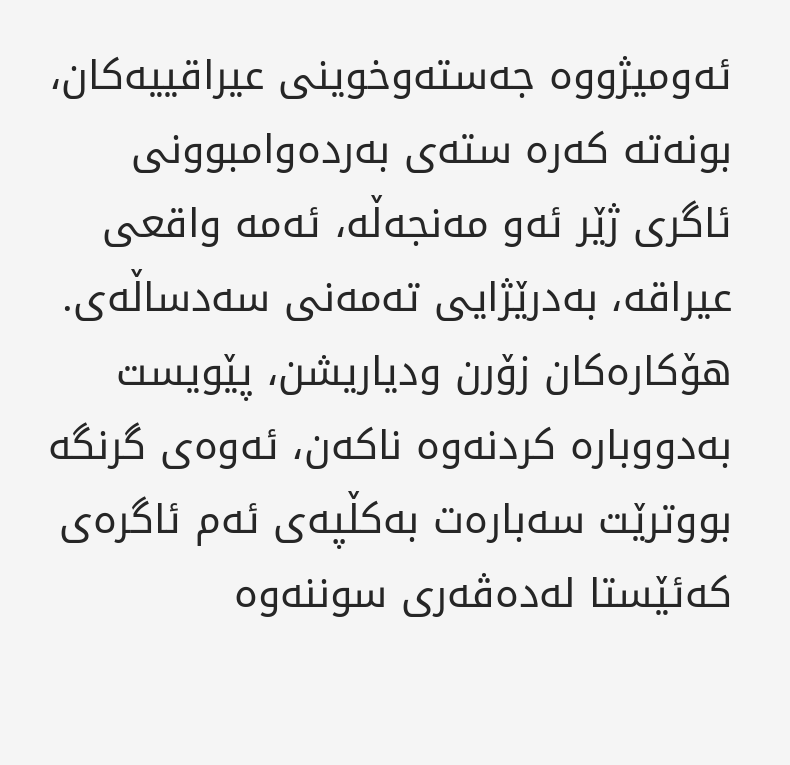ئەومیژووه جەستەوخوینی عیراقییەكان، بونەته كەره ستەی بەردەوامبوونی ئاگری ژێر ئەو مەنجەڵه، ئەمه واقعی عیراقه، بەدرێژایی تەمەنی سەدساڵەی.
هۆكارەكان زۆرن ودیاریشن، پێویست بەدووباره كردنەوه ناكەن، ئەوەی گرنگە بووترێت سەبارەت بەكڵپەی ئەم ئاگرەی كەئێستا لەدەڤەری سوننەوه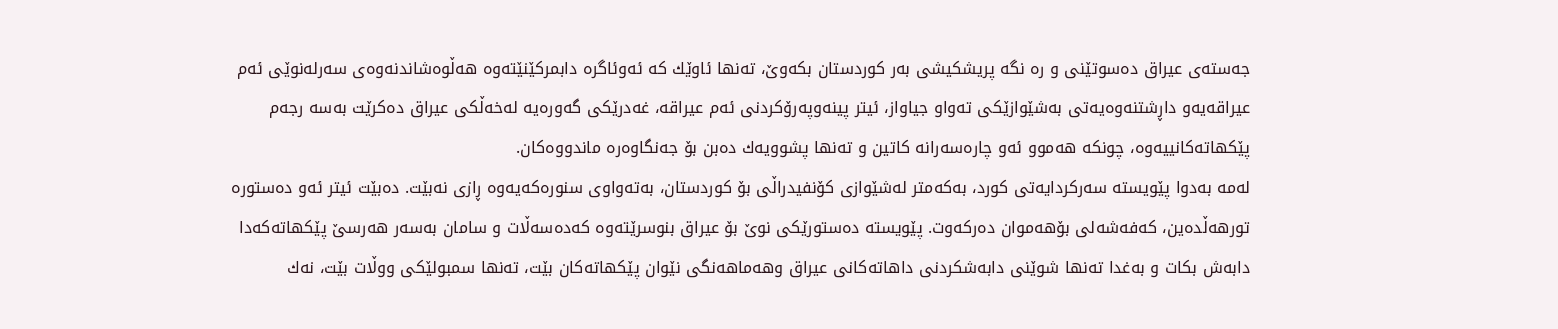جەستەی عیراق دەسوتێنی و ره نگه پریشكیشی بەر كوردستان بكەوێ، تەنها ئاوێك كە ئەوئاگره دابمركێنێتەوه هەڵوەشاندنەوەی سەرلەنوێی ئەم عیراقەیەو داڕشتنەوەیەتی بەشێوازێكی تەواو جیاواز، ئیتر پینەوپەرۆكردنی ئەم عیراقه، غەدرێكی گەورەیه لەخەڵكی عیراق دەكرێت بەسه رجەم پێكهاتەكانییەوە، چونكه هەموو ئەو چارەسەرانە كاتین و تەنها پشوویەك دەبن بۆ جەنگاوەرە ماندووەكان.
لەمە بەدوا پێویسته سەركردایەتی كورد، بەكەمتر لەشێوازی كۆنفیدراڵی بۆ كوردستان، بەتەواوی سنورەكەیەوه ڕازی نەبێت. دەبێت ئیتر ئەو دەستورە تورهەڵدەین، كەفەشەلی بۆهەموان دەركەوت. پێویستە دەستورێكی نوێ بۆ عیراق بنوسرێتەوە كەدەسەڵات و سامان بەسەر هەرسێ پێكهاتەكەدا دابەش بكات و بەغدا تەنها شوێنی دابەشكردنی داهاتەكانی عیراق وهەماهەنگی نێوان پێكهاتەكان بێت، تەنها سمبولێكی ووڵات بێت، نەك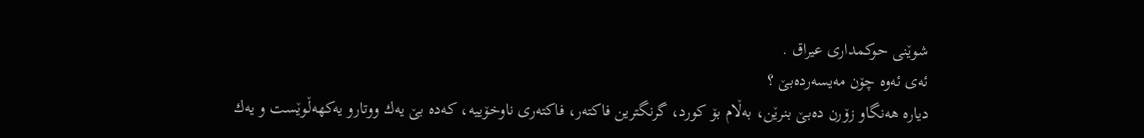شوێنی حوكمداری عیراق .
ئەی ئەوه چۆن مەیسەردەبێ ؟
دیاره هەنگاو زۆرن دەبێ بنرێن، بەڵام بۆ كورد، گرنگترین فاكتەر، فاكتەری ناوخۆییه، كەده بێ یەك ووتارو یەکهەڵوێست و یەك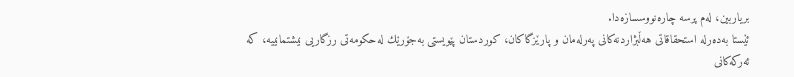بریاربین، لەم پرسە چارەنووسسازەدا.
ئێستا بەدەرله استحقاقاتی هەڵبژاردنەكانی پەرلەمان و پارێزگاكان، كوردستان پێویستی بەجۆرێك لەحكومەتی رزگاریی نیشتمانییه، كە ئەركەكانی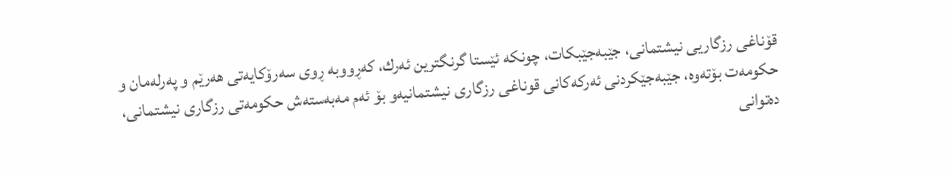قۆناغی رزگاریی نیشتمانی، جێبەجێبكات، چونكه ئێستا گرنگترین ئەرك، کەڕووبه ڕوی سەرۆكایەتی هەرێم و پەرلەمان و حكومەت بۆتەوە، جێبەجێكردنی ئەركەكانی قوناغی رزگاری نیشتمانیەو بۆ ئەم مەبەستەش حكومەتی رزگاری نیشتمانی، دەتوانی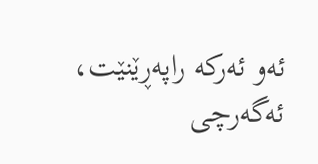ئەو ئەركە راپەڕێنێت، ئەگەرچی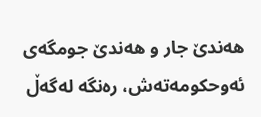هەندێ جار و هەندێ جومگەی ئەوحكومەتەش، رەنگە لەگەڵ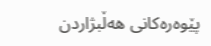پێوەرەكانی هەڵبژاردن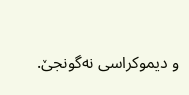و دیموكراسی نەگونجێ.